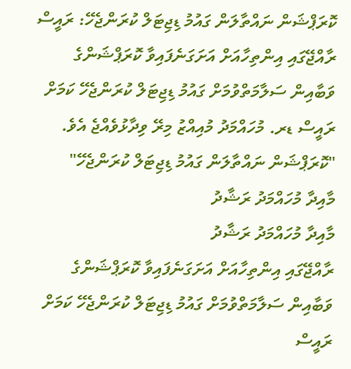ކޮރަޕްޝަން ނައްތާލަން ގައުމު ޑިޖިޓަލް ކުރަންޖެހޭ: ރައީސް
ރާއްޖޭގައި އިންތިހާއަށް އަށަގަނެފައިވާ ކޮރަޕްޝަންގެ ވަބާއިން ސަލާމަތްވުމަށް ގައުމު ޑިޖިޓަލް ކުރަންޖެހޭ ކަމަށް ރައީސް ޑރ. މުހައްމަދު މުއިއްޒު މިރޭ ވިދާޅުވެއްޖެ އެވެ.
"ކޮރަޕްޝަން ނައްތާލަން ގައުމު ޑިޖިޓަލް ކުރަންޖެހޭ"
މާއިދާ މުހައްމަދު ރަޝާދު
މާއިދާ މުހައްމަދު ރަޝާދު
ރާއްޖޭގައި އިންތިހާއަށް އަށަގަނެފައިވާ ކޮރަޕްޝަންގެ ވަބާއިން ސަލާމަތްވުމަށް ގައުމު ޑިޖިޓަލް ކުރަންޖެހޭ ކަމަށް ރައީސް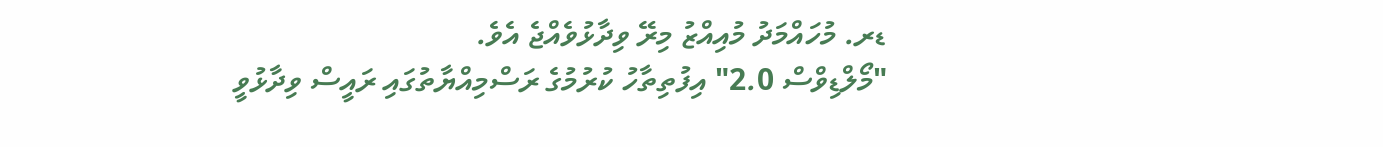ޑރ. މުހައްމަދު މުއިއްޒު މިރޭ ވިދާޅުވެއްޖެ އެވެ.
"މޯލްޑިވްސް 2.0" އިފުތިތާހު ކުރުމުގެ ރަސްމިއްޔާތުގައި ރައީސް ވިދާޅުވީ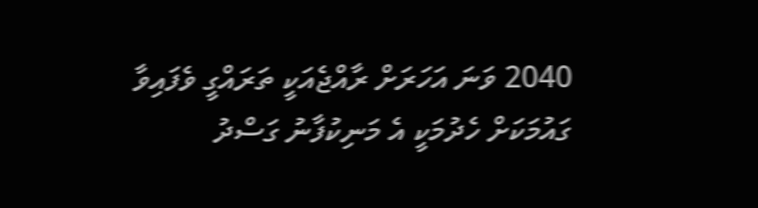2040 ވަނަ އަހަރަށް ރާއްޖެއަކީ ތަރައްގީ ވެފައިވާ ގައުމަކަށް ހެދުމަކީ އެ މަނިކުފާނު ގަސްދު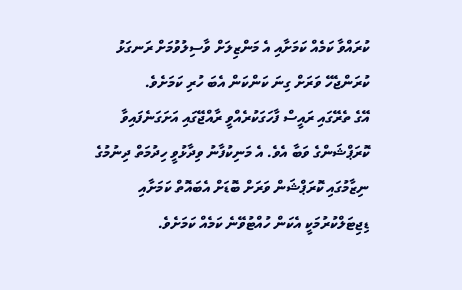ކުރައްވާ ކަމެއް ކަމަށާއި އެ މަންޒިލަށް ވާސިލުވުމަށް ރަނގަޅު ކުރަންޖެހޭ ވަރަށް ގިނަ ކަންކަން އެބަ ހުރި ކަމަށެވެ.
އޭގެ ތެރޭގައި ރައީސް ފާހަގަކުރެއްވީ ރާއްޖޭގައި އަށަގަނެފައިވާ ކޮރަޕްޝަންގެ ވަބާ އެވެ. އެ މަނިކުފާނު ވިދާޅުވީ ހިދުމަތް ދިނުމުގެ ނިޒާމުގައި ކޮރަޕްޝަން ވަރަށް ބޮޑަށް އެބައޮތް ކަމަށާއި ޑިޖިޓަލްކުރުމަކީ އެކަން ހުއްޓުވޭނެ ކަމެއް ކަމަށެވެ.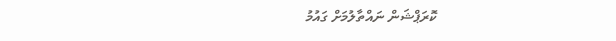ކޮރަޕްޝަން ނައްތާލުމަށް ގައުމު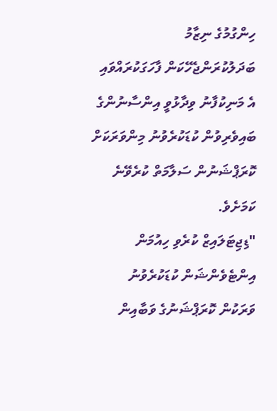ހިންގުމުގެ ނިޒާމު ބަދަލުކުރަންޖެހޭކަން ފާހަގަކުރައްވައި އެ މަނިކުފާނު ވިދާޅުވީ އިންސާނުންގެ ބައިވެރިވުން ކުޑަކުރެވުނު މިންވަރަކަށް ކޮރަޕްޝަނުން ސަލާމަތް ކުރެވޭނެ ކަމަށެވެ.
"ޑިޖިޓަލައިޒް ކުރެވި ހިއުމަން އިންޓެވެންޝަން ކުޑަކުރެވުނު ވަރަކުން ކޮރަޕްޝަނުގެ ވަބާއިން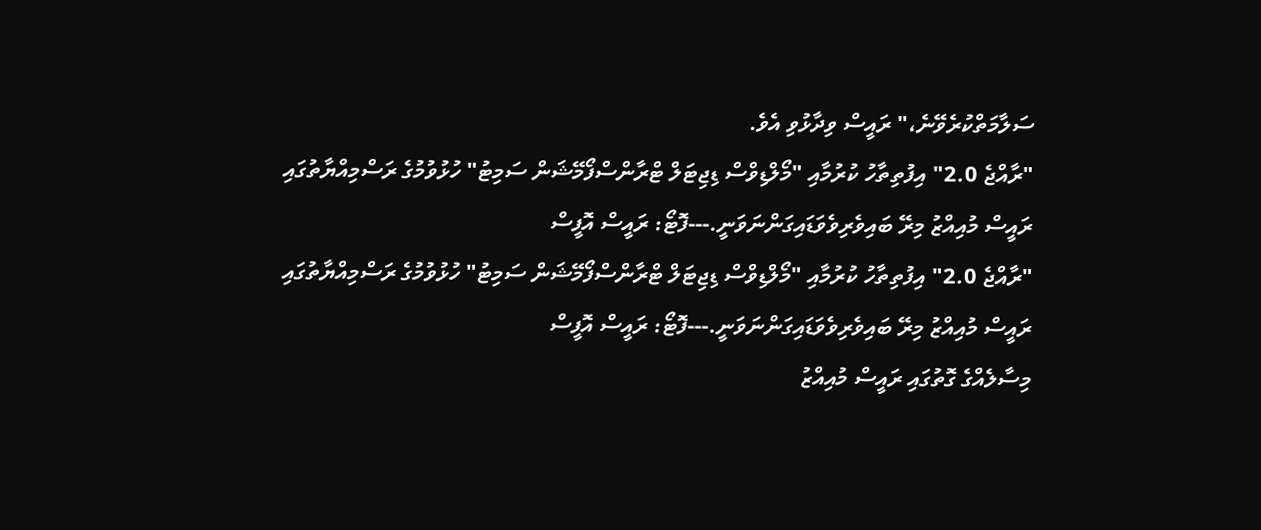ސަލާމަތްކުރެވޭނެ،" ރައީސް ވިދާޅުވި އެވެ.
"ރާއްޖެ 2.0" އިފުތިތާހު ކުރުމާއި "މޯލްޑިވްސް ޑިޖިޓަލް ޓްރާންސްފޯމޭޝަން ސަމިޓު" ހުޅުވުމުގެ ރަސްމިއްޔާތުގައި ރައީސް މުއިއްޒު މިރޭ ބައިވެރިވެވަޑައިގަންނަވަނީ.---ފޮޓޯ: ރައީސް އޮފީސް
"ރާއްޖެ 2.0" އިފުތިތާހު ކުރުމާއި "މޯލްޑިވްސް ޑިޖިޓަލް ޓްރާންސްފޯމޭޝަން ސަމިޓު" ހުޅުވުމުގެ ރަސްމިއްޔާތުގައި ރައީސް މުއިއްޒު މިރޭ ބައިވެރިވެވަޑައިގަންނަވަނީ.---ފޮޓޯ: ރައީސް އޮފީސް
މިސާލެއްގެ ގޮތުގައި ރައީސް މުއިއްޒު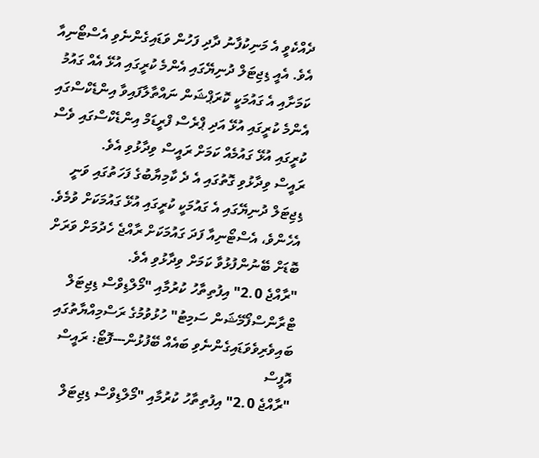ދެއްކެވީ އެ މަނިކުފާނު ދާދި ފަހުން ވަޑައިގެންނެވި އެސްޓޯނިއާ އެވެ. އެއީ ޑިޖިޓަލް ދުނިޔޭގައި އެންމެ ކުރީގައި އުޅޭ އެއް ގައުމު ކަމަށާއި އެ ގައުމަކީ ކޮރަޕްޝަން ނައްތާލާފައިވާ އިންޑެކްސްގައި އެންމެ ކުރީގައި އުޅޭ އަދި ޕްރެސް ފްރީޑަމް އިންޑެކްސްގައި ވެސް ކުރީގައި އުޅޭ ގައުމެއް ކަމަށް ރައީސް ވިދާޅުވި އެވެ.
ރައީސް ވިދާޅުވި ގޮތުގައި އެ ދެ ކާމިޔާބުގެ ފަހަތުގައި ވަނީ ޑިޖިޓަލް ދުނިޔޭގައި އެ ގައުމަކީ ކުރީގައި އުޅޭ ގައުމަކަށް ވުމެވެ. އެހެންވެ، އެސްޓޯނިއާ ފަދަ ގައުމަކަށް ރާއްޖެ ހެދުމަށް ވަރަށް ބޮޑަށް ބޭނުންފުޅުވާ ކަމަށް ވިދާޅުވި އެވެ.
"ރާއްޖެ 2.0" އިފުތިތާހު ކުރުމާއި "މޯލްޑިވްސް ޑިޖިޓަލް ޓްރާންސްފޯމޭޝަން ސަމިޓު" ހުޅުވުމުގެ ރަސްމިއްޔާތުގައި ބައިވެރިވެވަޑައިގެންނެވި ބައެއް ބޭފުޅުން---ފޮޓޯ: ރައީސް އޮފީސް
"ރާއްޖެ 2.0" އިފުތިތާހު ކުރުމާއި "މޯލްޑިވްސް ޑިޖިޓަލް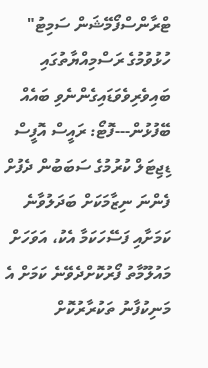ޓްރާންސްފޯމޭޝަން ސަމިޓު" ހުޅުވުމުގެ ރަސްމިއްޔާތުގައި ބައިވެރިވެވަޑައިގެންނެވި ބައެއް ބޭފުޅުން---ފޮޓޯ: ރައީސް އޮފީސް
ޑިޖިޓަލް ކުރުމުގެ ސަބަބުން ދެފުށް ފެންނަ ނިޒާމަކަށް ބަދަލުވާނެ ކަމަށާއި ފަސޭހަކަމާ އެކު، އަވަހަށް މައުލޫމާތު ފޯރުކޮށްދެވޭނެ ކަމަށް އެ މަނިކުފާނު ތަކުރާރުކޮށް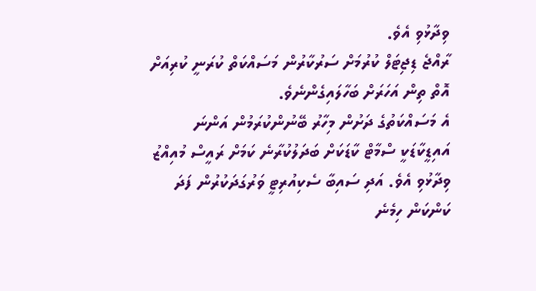ވިދާޅުވި އެވެ.
ރާއްޖެ ޑިޖިޓަލް ކުރުމަށް ސަރުކާރުން މަސައްކަތް ކުރަނީ ކުރިއަށް އޮތް ތިން އަހަރަށް ބަހާލައިގެންނެވެ.
އެ މަސައްކަތުގެ ދަށުން މިހާރު ބޭނުންކުރަމުން އަންނަ އައިޑީކާޑަކީ ސްމާޓް ކާޑަކަށް ބަދަލުކުރާނެ ކަމަށް ރައީސް މުއިއްޒު ވިދާޅުވި އެވެ. އަދި ސައިބާ ސެކިއުރިޓީ ވަރުގަދަކުރުން ފަދަ ކަންކަން ހިމެނެ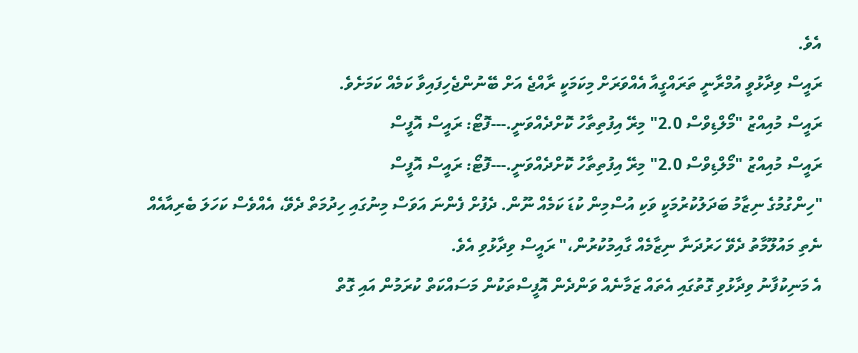އެވެ.
ރައީސް ވިދާޅުވީ އުމްރާނީ ތަރައްގީއާ އެއްވަރަށް މިކަމަކީ ރާއްޖެ އަށް ބޭނުންޖެހިފައިވާ ކަމެއް ކަމަށެވެ.
ރައީސް މުއިއްޒު "މޯލްޑިވްސް 2.0" މިރޭ އިފުތިތާހު ކޮށްދެއްވަނީ.---ފޮޓޯ: ރައީސް އޮފީސް
ރައީސް މުއިއްޒު "މޯލްޑިވްސް 2.0" މިރޭ އިފުތިތާހު ކޮށްދެއްވަނީ.---ފޮޓޯ: ރައީސް އޮފީސް
"ހިންގުމުގެ ނިޒާމު ބަދަލުކުރުމަކީ ވަކި އުސްމިން ކުޑަ ކަމެއް ނޫން. ދެފުށް ފެންނަ އަވަސް މިނުގައި ހިދުމަތް ދެވޭ، އެއްވެސް ކަހަލަ ބެރިއާއެއް ނެތި މައުލޫމާތު ދެވޭ ހަރުދަނާ ނިޒާމެއް ގާއިމުކުރުން،" ރައީސް ވިދާޅުވި އެވެ.
އެ މަނިކުފާނު ވިދާޅުވި ގޮތުގައި އެތައް ޒަމާނެއް ވަންދެން އޮފީސްތަކުން މަސައްކަތް ކުރަމުން އައި ގޮތް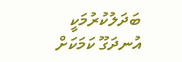ބަދަލުކުރުމަކީ އުނދަގޫ ކަމަކަށް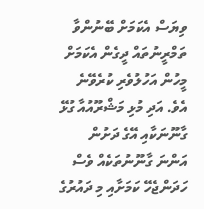ވިޔަސް އެކަމަށް ބޭނުންވާ ތަމްރީނުތައް ދީގެން އެކަމަށް މީހުން އަހުލުވެރި ކުރެވޭނެ އެވެ. އަދި މުޅި މަޝްރޫއުއާ ގުޅޭ ގާނޫނަކާއި އޭގެ ދަށުން އަންނަ ގާނޫނުތަކެއް ވެސް ހަދަންޖެހޭ ކަމަށާއި މި ދައުރުގެ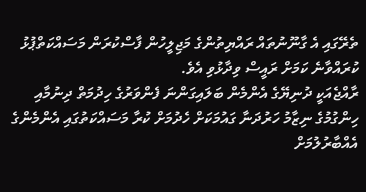ތެރޭގައި އެ ގާނޫނުތައް ރައްޔިތުންގެ މަޖިލީހުން ފާސްކުރަން މަސައްކަތްޕުޅު ކުރައްވާނެ ކަމަށް ރައީސް ވިދާޅުވި އެވެ.
ރާއްޖެއަކީ ދުނިޔޭގެ އެންމެން ބަލައިގަންނަ ފެންވަރުގެ ހިދުމަތް ދިނުމާއި ހިންގުމުގެ ނިޒާމު ހަރުދަނާ ގައުމަކަށް ހެދުމަށް ކުރާ މަސައްކަތުގައި އެންމެންގެ އެއްބާރުލުމަށް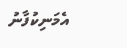އެމަނިކުފާނު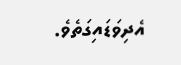އެދިވަޑައިގަތެވެ.